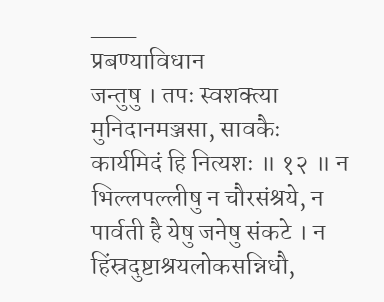___
प्रबण्याविधान
जन्तुषु । तपः स्वशक्त्या मुनिदानमञ्जसा, सावकैः कार्यमिदं हि नित्यशः ॥ १२ ॥ न भिल्लपल्लीषु न चौरसंश्रये, न पार्वती है येषु जनेषु संकटे । न हिंस्रदुष्टाश्रयलोकसन्निधौ,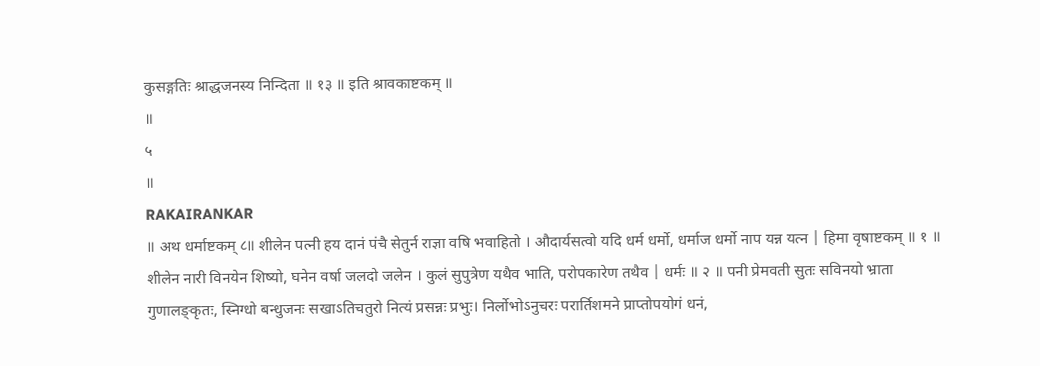कुसङ्गतिः श्राद्धजनस्य निन्दिता ॥ १३ ॥ इति श्रावकाष्टकम् ॥
॥
५
॥
RAKAIRANKAR
॥ अथ धर्माष्टकम् ८॥ शीलेन पत्नी हय दानं पंचै सेतुर्न राज्ञा वषि भवाहितो । औदार्यसत्वो यदि धर्म धर्मो, धर्माज धर्मो नाप यन्न यत्न | हिमा वृषाष्टकम् ॥ १ ॥ शीलेन नारी विनयेन शिष्यो, घनेन वर्षा जलदो जलेन । कुलं सुपुत्रेण यथैव भाति, परोपकारेण तथैव | धर्मः ॥ २ ॥ पनी प्रेमवती सुतः सविनयो भ्राता गुणालङ्कृतः, स्निग्धो बन्धुजनः सखाऽतिचतुरो नित्यं प्रसन्नः प्रभुः। निर्लोभोऽनुचरः परार्तिशमने प्राप्तोपयोगं धनं,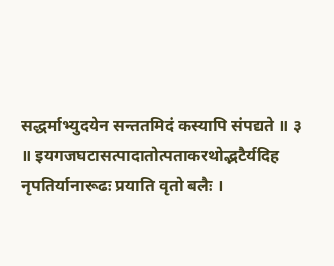सद्धर्माभ्युदयेन सन्ततमिदं कस्यापि संपद्यते ॥ ३ ॥ इयगजघटासत्पादातोत्पताकरथोद्भटैर्यदिह नृपतिर्यानारूढः प्रयाति वृतो बलैः ।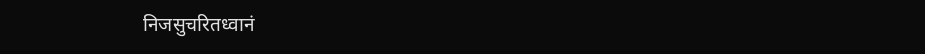निजसुचरितध्वानं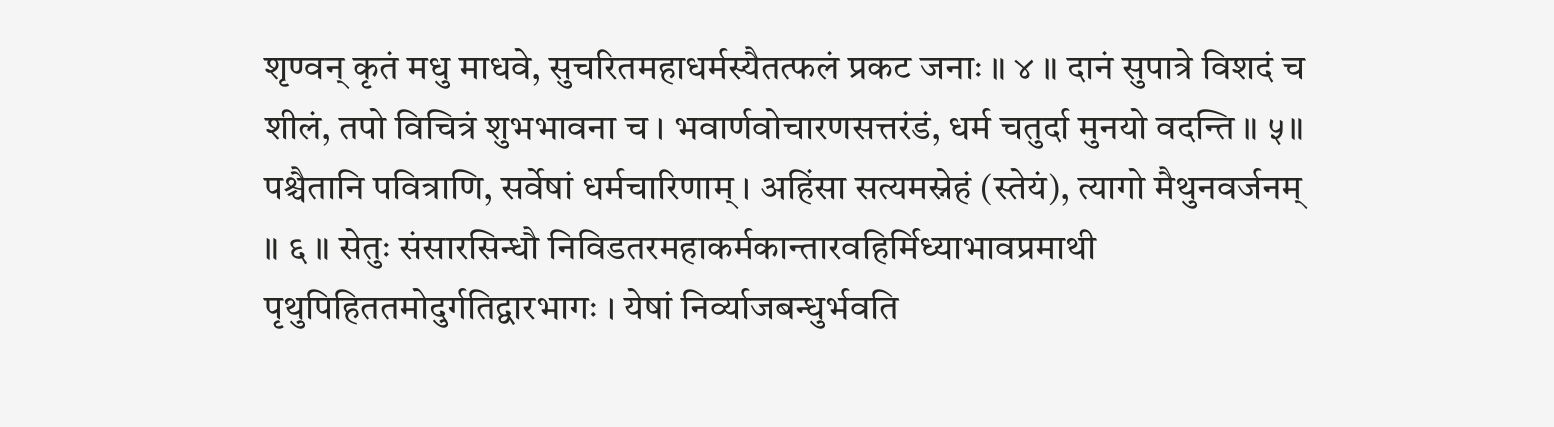शृण्वन् कृतं मधु माधवे, सुचरितमहाधर्मस्यैतत्फलं प्रकट जनाः ॥ ४ ॥ दानं सुपात्रे विशदं च शीलं, तपो विचित्रं शुभभावना च । भवार्णवोचारणसत्तरंडं, धर्म चतुर्दा मुनयो वदन्ति ॥ ५॥ पश्चैतानि पवित्राणि, सर्वेषां धर्मचारिणाम् । अहिंसा सत्यमस्नेहं (स्तेयं), त्यागो मैथुनवर्जनम् ॥ ६ ॥ सेतुः संसारसिन्धौ निविडतरमहाकर्मकान्तारवहिर्मिध्याभावप्रमाथी पृथुपिहिततमोदुर्गतिद्वारभागः । येषां निर्व्याजबन्धुर्भवति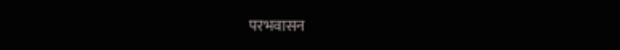परभवासन